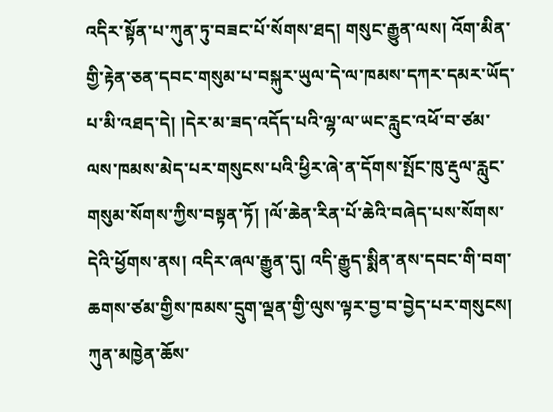འདིར་སྟོན་པ་ཀུན་ཏུ་བཟང་པོ་སོགས་ཐད། གསུང་རྒྱུན་ལས། འོག་མིན་གྱི་རྟེན་ཅན་དབང་གསུམ་པ་བསྐུར་ཡུལ་དེ་ལ་ཁམས་དཀར་དམར་ཡོད་པ་མི་འཐད་དེ། །དེར་མ་ཟད་འདོད་པའི་ལྷ་ལ་ཡང་རླུང་འཕོ་བ་ཙམ་ལས་ཁམས་མེད་པར་གསུངས་པའི་ཕྱིར་ཞེ་ན་དོགས་སྤོང་ཁུ་རྡུལ་རླུང་གསུམ་སོགས་ཀྱིས་བསྟན་ཏོ། །ལོ་ཆེན་རིན་པོ་ཆེའི་བཞེད་པས་སོགས་དེའི་ཕྱོགས་ནས། འདིར་ཞལ་རྒྱུན་དུ། འདི་རྒྱུད་སྨིན་ནས་དབང་གི་བག་ཆགས་ཙམ་གྱིས་ཁམས་དྲུག་ལྡན་གྱི་ལུས་ལྟར་བྱ་བ་བྱེད་པར་གསུངས། ཀུན་མཁྱེན་ཆོས་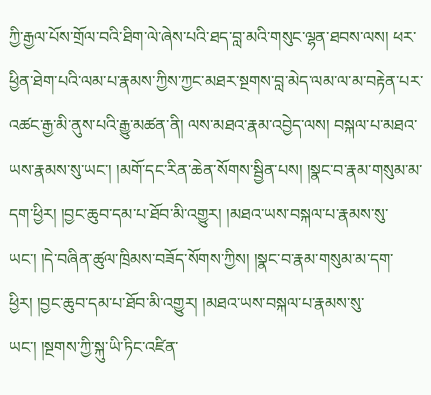ཀྱི་རྒྱལ་པོས་གྲོལ་བའི་ཐིག་ལེ་ཞེས་པའི་ཐད་བླ་མའི་གསུང་ལྷན་ཐབས་ལས། ཕར་ཕྱིན་ཐེག་པའི་ལམ་པ་རྣམས་ཀྱིས་ཀྱང་མཐར་སྔགས་བླ་མེད་ལམ་ལ་མ་བརྟེན་པར་འཚང་རྒྱ་མི་ནུས་པའི་རྒྱུ་མཚན་ནི། ལས་མཐའ་རྣམ་འབྱེད་ལས། བསྐལ་པ་མཐའ་ཡས་རྣམས་སུ་ཡང་། །མགོ་དང་རིན་ཆེན་སོགས་སྦྱིན་པས། །སྣང་བ་རྣམ་གསུམ་མ་དག་ཕྱིར། །བྱང་ཆུབ་དམ་པ་ཐོབ་མི་འགྱུར། །མཐའ་ཡས་བསྐལ་པ་རྣམས་སུ་ཡང་། །དེ་བཞིན་ཚུལ་ཁྲིམས་བཟོད་སོགས་ཀྱིས། །སྣང་བ་རྣམ་གསུམ་མ་དག་ཕྱིར། །བྱང་ཆུབ་དམ་པ་ཐོབ་མི་འགྱུར། །མཐའ་ཡས་བསྐལ་པ་རྣམས་སུ་ཡང་། །སྔགས་ཀྱི་སྐུ་ཡི་ཏིང་འཛིན་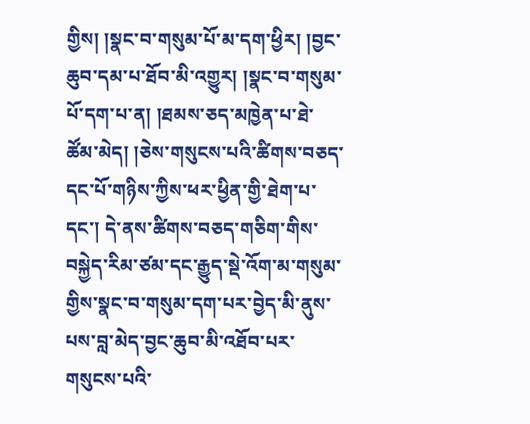གྱིས། །སྣང་བ་གསུམ་པོ་མ་དག་ཕྱིར། །བྱང་ཆུབ་དམ་པ་ཐོབ་མི་འགྱུར། །སྣང་བ་གསུམ་པོ་དག་པ་ན། །ཐམས་ཅད་མཁྱེན་པ་ཐེ་ཚོམ་མེད། །ཅེས་གསུངས་པའི་ཚིགས་བཅད་དང་པོ་གཉིས་ཀྱིས་ཕར་ཕྱིན་གྱི་ཐེག་པ་དང་། དེ་ནས་ཚིགས་བཅད་གཅིག་གིས་བསྐྱེད་རིམ་ཙམ་དང་རྒྱུད་སྡེ་འོག་མ་གསུམ་གྱིས་སྣང་བ་གསུམ་དག་པར་བྱེད་མི་ནུས་པས་བླ་མེད་བྱང་ཆུབ་མི་འཐོབ་པར་གསུངས་པའི་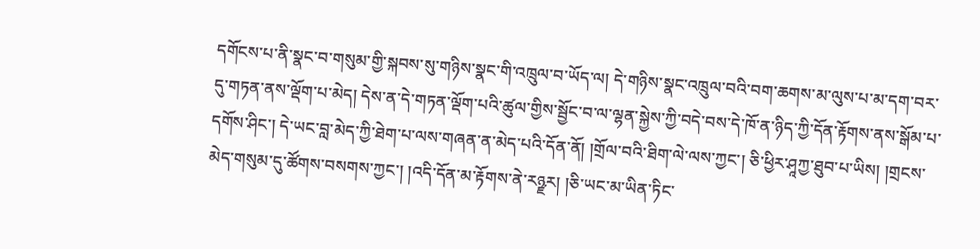དགོངས་པ་ནི་སྣང་བ་གསུམ་གྱི་སྐབས་སུ་གཉིས་སྣང་གི་འཁྲུལ་བ་ཡོད་ལ། དེ་གཉིས་སྣང་འཁྲུལ་བའི་བག་ཆགས་མ་ལུས་པ་མ་དག་བར་དུ་གཏན་ནས་ལྡོག་པ་མེད། དེས་ན་དེ་གཏན་ལྡོག་པའི་ཚུལ་གྱིས་སྦྱོང་བ་ལ་ལྷན་སྐྱེས་ཀྱི་བདེ་བས་དེ་ཁོ་ན་ཉིད་ཀྱི་དོན་རྟོགས་ནས་སྒོམ་པ་དགོས་ཤིང་། དེ་ཡང་བླ་མེད་ཀྱི་ཐེག་པ་ལས་གཞན་ན་མེད་པའི་དོན་ནོ། །གྲོལ་བའི་ཐིག་ལེ་ལས་ཀྱང་། ཅི་ཕྱིར་ཤཱཀྱ་ཐུབ་པ་ཡིས། །གྲངས་མེད་གསུམ་དུ་ཚོགས་བསགས་ཀྱང་། །འདི་དོན་མ་རྟོགས་ནེ་རཉྫར། །ཅི་ཡང་མ་ཡིན་ཏིང་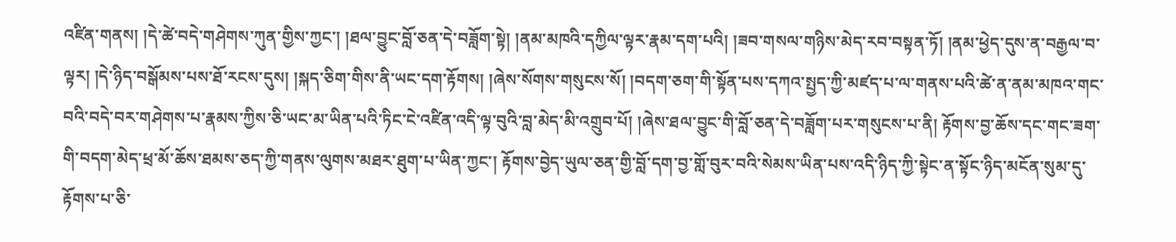འཛིན་གནས། །དེ་ཚེ་བདེ་གཤེགས་ཀུན་གྱིས་ཀྱང་། །ཐལ་བྱུང་བློ་ཅན་དེ་བཟློག་སྟེ། །ནམ་མཁའི་དཀྱིལ་ལྟར་རྣམ་དག་པའི། །ཟབ་གསལ་གཉིས་མེད་རབ་བསྟན་ཏོ། །ནམ་ཕྱེད་དུས་ན་བརྒྱལ་བ་ལྟར། །དེ་ཉིད་བསྒོམས་པས་ཐོ་རངས་དུས། །སྐད་ཅིག་གིས་ནི་ཡང་དག་རྟོགས། །ཞེས་སོགས་གསུངས་སོ། །བདག་ཅག་གི་སྟོན་པས་དཀའ་སྤྱད་ཀྱི་མཛད་པ་ལ་གནས་པའི་ཚེ་ན་ནམ་མཁའ་གང་བའི་བདེ་བར་གཤེགས་པ་རྣམས་ཀྱིས་ཅི་ཡང་མ་ཡིན་པའི་ཏིང་ངེ་འཛིན་འདི་ལྟ་བུའི་བླ་མེད་མི་འགྲུབ་པོ། །ཞེས་ཐལ་བྱུང་གི་བློ་ཅན་དེ་བཟློག་པར་གསུངས་པ་ནི། རྟོགས་བྱ་ཆོས་དང་གང་ཟག་གི་བདག་མེད་ཕྲ་མོ་ཆོས་ཐམས་ཅད་ཀྱི་གནས་ལུགས་མཐར་ཐུག་པ་ཡིན་ཀྱང་། རྟོགས་བྱེད་ཡུལ་ཅན་གྱི་བློ་དག་བྱ་གློ་བུར་བའི་སེམས་ཡིན་པས་འདི་ཉིད་ཀྱི་སྟེང་ན་སྟོང་ཉིད་མངོན་སུམ་དུ་རྟོགས་པ་ཅི་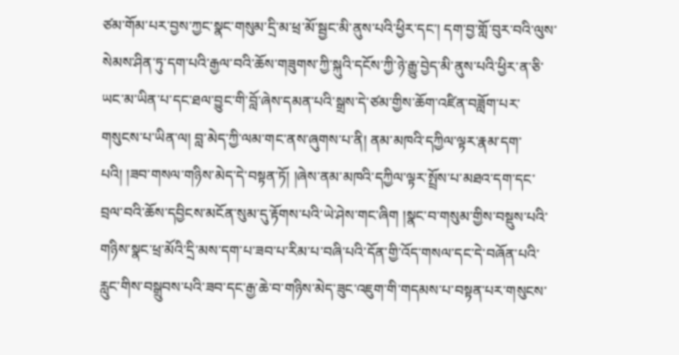ཙམ་གོམ་པར་བྱས་ཀྱང་སྣང་གསུམ་དྲི་མ་ཕྲ་མོ་སྦྱང་མི་ནུས་པའི་ཕྱིར་དང་། དག་བྱ་གློ་བུར་བའི་ལུས་སེམས་ཤིན་ཏུ་དག་པའི་རྒྱལ་བའི་ཆོས་གཟུགས་ཀྱི་སྐུའི་དངོས་ཀྱི་ཉེ་རྒྱུ་བྱེད་མི་ནུས་པའི་ཕྱིར་ན་ཅི་ཡང་མ་ཡིན་པ་དང་ཐལ་བྱུང་གི་བློ་ཞེས་དམན་པའི་སྒྲས་དེ་ཙམ་གྱིས་ཆོག་འཛིན་བཟློག་པར་གསུངས་པ་ཡིན་ལ། བླ་མེད་ཀྱི་ལམ་གང་ནས་ཞུགས་པ་ནི། ནམ་མཁའི་དཀྱིལ་ལྟར་རྣམ་དག་པའི། །ཟབ་གསལ་གཉིས་མེད་དེ་བསྟན་ཏོ། །ཞེས་ནམ་མཁའི་དཀྱིལ་ལྟར་སྤྲོས་པ་མཐའ་དག་དང་བྲལ་བའི་ཆོས་དབྱིངས་མངོན་སུམ་དུ་རྟོགས་པའི་ཡེ་ཤེས་གང་ཞིག །སྣང་བ་གསུམ་གྱིས་བསྡུས་པའི་གཉིས་སྣང་ཕྲ་མོའི་དྲི་མས་དག་པ་ཟབ་པ་རིམ་པ་བཞི་པའི་དོན་གྱི་འོད་གསལ་དང་དེ་བཞོན་པའི་རླུང་གིས་བསྒྲུབས་པའི་ཟབ་དང་རྒྱ་ཆེ་བ་གཉིས་མེད་ཟུང་འཇུག་གི་གདམས་པ་བསྟན་པར་གསུངས་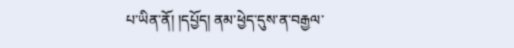པ་ཡིན་ནོ། །དཔྱོད། ནམ་ཕྱེད་དུས་ན་བརྒྱལ་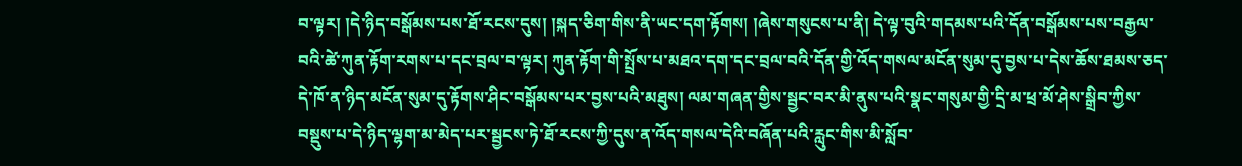བ་ལྟར། །དེ་ཉིད་བསྒོམས་པས་ཐོ་རངས་དུས། །སྐད་ཅིག་གིས་ནི་ཡང་དག་རྟོགས། །ཞེས་གསུངས་པ་ནི། དེ་ལྟ་བུའི་གདམས་པའི་དོན་བསྒོམས་པས་བརྒྱལ་བའི་ཚེ་ཀུན་རྟོག་རགས་པ་དང་བྲལ་བ་ལྟར། ཀུན་རྟོག་གི་སྤྲོས་པ་མཐའ་དག་དང་བྲལ་བའི་དོན་གྱི་འོད་གསལ་མངོན་སུམ་དུ་བྱས་པ་དེས་ཆོས་ཐམས་ཅད་དེ་ཁོ་ན་ཉིད་མངོན་སུམ་དུ་རྟོགས་ཤིང་བསྒོམས་པར་བྱས་པའི་མཐུས། ལམ་གཞན་གྱིས་སྦྱང་བར་མི་ནུས་པའི་སྣང་གསུམ་གྱི་དྲི་མ་ཕྲ་མོ་ཤེས་སྒྲིབ་ཀྱིས་བསྡུས་པ་དེ་ཉིད་ལྷག་མ་མེད་པར་སྦྱངས་ཏེ་ཐོ་རངས་ཀྱི་དུས་ན་འོད་གསལ་དེའི་བཞོན་པའི་རླུང་གིས་མི་སློབ་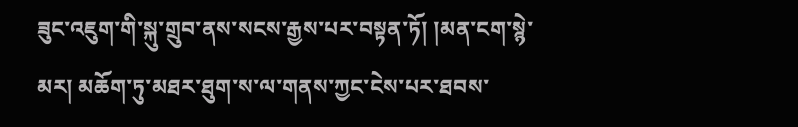ཟུང་འཇུག་གི་སྐུ་གྲུབ་ནས་སངས་རྒྱས་པར་བསྟན་ཏོ། །མན་ངག་སྙེ་མར། མཆོག་ཏུ་མཐར་ཐུག་ས་ལ་གནས་ཀྱང་ངེས་པར་ཐབས་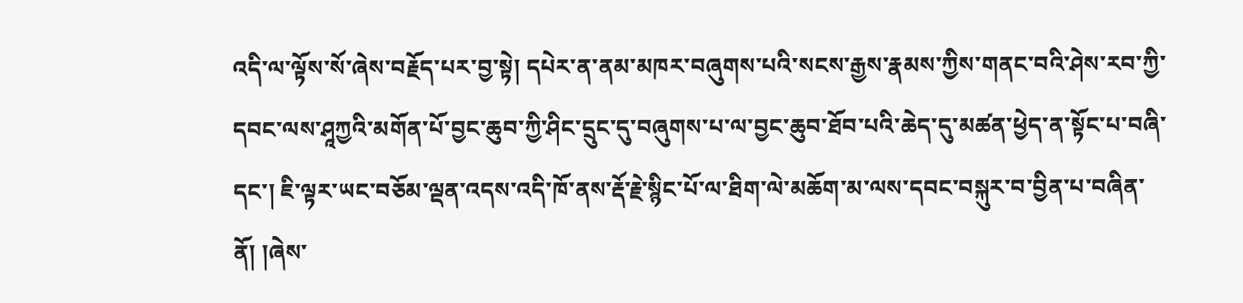འདི་ལ་ལྟོས་སོ་ཞེས་བརྗོད་པར་བྱ་སྟེ། དཔེར་ན་ནམ་མཁར་བཞུགས་པའི་སངས་རྒྱས་རྣམས་ཀྱིས་གནང་བའི་ཤེས་རབ་ཀྱི་དབང་ལས་ཤཱཀྱའི་མགོན་པོ་བྱང་ཆུབ་ཀྱི་ཤིང་དྲུང་དུ་བཞུགས་པ་ལ་བྱང་ཆུབ་ཐོབ་པའི་ཆེད་དུ་མཚན་ཕྱེད་ན་སྟོང་པ་བཞི་དང་། ཇི་ལྟར་ཡང་བཅོམ་ལྡན་འདས་འདི་ཁོ་ནས་རྡོ་རྗེ་སྙིང་པོ་ལ་ཐིག་ལེ་མཆོག་མ་ལས་དབང་བསྐུར་བ་བྱིན་པ་བཞིན་ནོ། །ཞེས་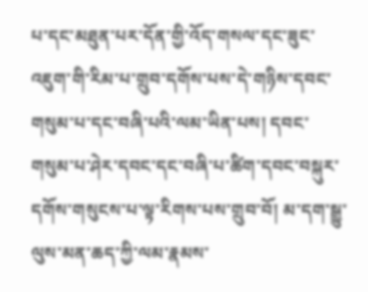པ་དང་མཐུན་པར་དོན་གྱི་འོད་གསལ་དང་ཟུང་འཇུག་གི་རིམ་པ་གྲུབ་དགོས་པས་དེ་གཉིས་དབང་གསུམ་པ་དང་བཞི་པའི་ལམ་ཡིན་པས། དབང་གསུམ་པ་ཤེར་དབང་དང་བཞི་པ་ཚིག་དབང་བསྐུར་དགོས་གསུངས་པ་ལྟ་རིགས་པས་གྲུབ་བོ། མ་དག་སྒྱུ་ལུས་མན་ཆད་ཀྱི་ལམ་རྣམས་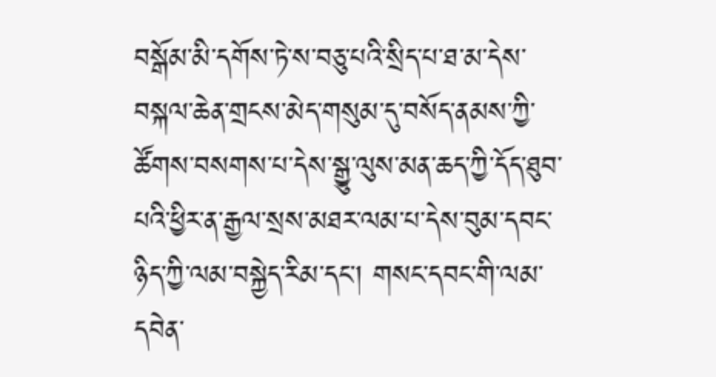བསྒོམ་མི་དགོས་ཏེ་ས་བཅུ་པའི་སྲིད་པ་ཐ་མ་དེས་བསྐལ་ཆེན་གྲངས་མེད་གསུམ་དུ་བསོད་ནམས་ཀྱི་ཚོགས་བསགས་པ་དེས་སྒྱུ་ལུས་མན་ཆད་ཀྱི་དོད་ཐུབ་པའི་ཕྱིར་ན་རྒྱལ་སྲས་མཐར་ལམ་པ་དེས་བུམ་དབང་ཉིད་ཀྱི་ལམ་བསྐྱེད་རིམ་དང་། གསང་དབང་གི་ལམ་དབེན་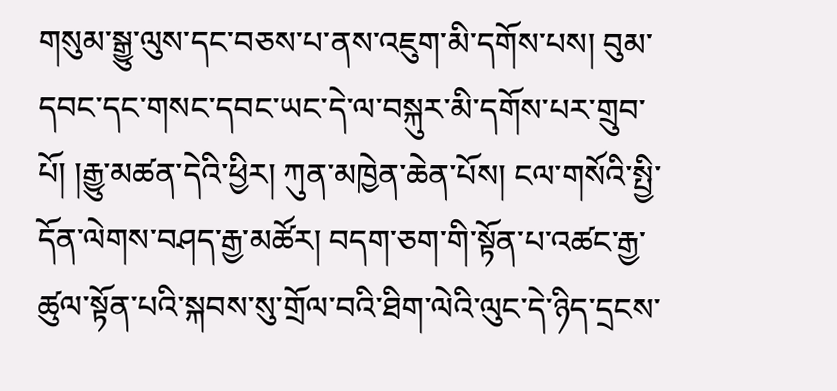གསུམ་སྒྱུ་ལུས་དང་བཅས་པ་ནས་འཇུག་མི་དགོས་པས། བུམ་དབང་དང་གསང་དབང་ཡང་དེ་ལ་བསྐུར་མི་དགོས་པར་གྲུབ་པོ། །རྒྱུ་མཚན་དེའི་ཕྱིར། ཀུན་མཁྱེན་ཆེན་པོས། ངལ་གསོའི་སྤྱི་དོན་ལེགས་བཤད་རྒྱ་མཚོར། བདག་ཅག་གི་སྟོན་པ་འཚང་རྒྱ་ཚུལ་སྟོན་པའི་སྐབས་སུ་གྲོལ་བའི་ཐིག་ལེའི་ལུང་དེ་ཉིད་དྲངས་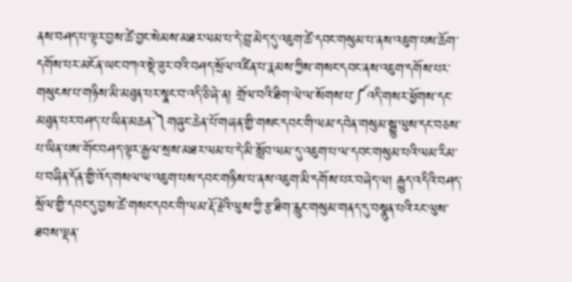ནས་བཤད་པ་ལྟར་བྱས་ཚེ་བྱང་སེམས་མཐར་ལམ་པ་དེ་བླ་མེད་དུ་འཇུག་ཚེ་དབང་གསུམ་པ་ནས་འཇུག་པས་ཆོག་དགོས་པར་མངོན་ཡང་བཀའ་སྡེ་ཟུར་བའི་བཤད་སྲོལ་འཛིན་པ་རྣམས་ཀྱིས་གསང་དབང་ནས་འཇུག་དགོས་པར་གསུངས་པ་གཉིས་མི་མཐུན་པར་སྣང་བ་འདི་ཅི་ཞེ་ན། གྲོལ་བའི་ཐིག་ལེ་ལ་སོགས་པ་༼འདི་གསར་ཕྱོགས་དང་མཐུན་པར་བཤད་པ་ཡིན་མཆན་༽གཞུང་ཆེན་པོ་གཞན་གྱི་གསང་དབང་གི་ལམ་དབེན་གསུམ་སྒྱུ་ལུས་དང་བཅས་པ་ཡིན་པས་གོང་བཤད་ལྟར་རྒྱལ་སྲས་མཐར་ལམ་པ་དེ་མི་སློབ་ལམ་དུ་འཇུག་པ་ལ་དབང་གསུམ་པའི་ལམ་རིམ་པ་བཞིན་དོན་གྱི་འོད་གསལ་ལ་འཇུག་པས་དབང་གཉིས་པ་ནས་འཇུག་མི་དགོས་པར་བཞེད་ལ། རྒྱུད་འདིའི་བཤད་སྲོལ་གྱི་དབང་དུ་བྱས་ཚེ་གསང་དབང་གི་ལམ་རྡོ་རྗེའི་ལུས་ཀྱི་རྩ་ཐིག་རླུང་གསུམ་གནད་དུ་བསྣུན་པའི་རང་ལུས་ཐབས་ལྡན་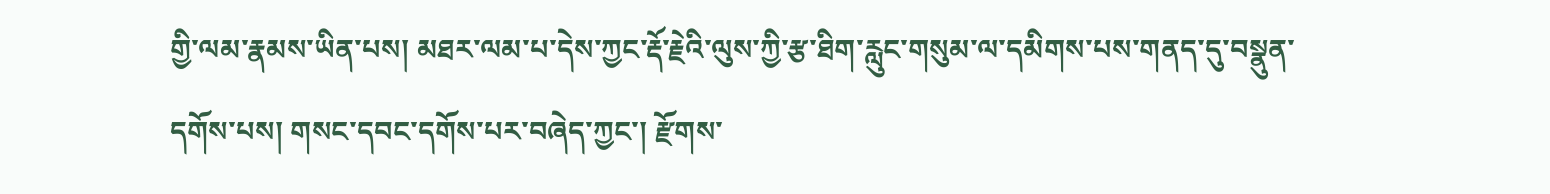གྱི་ལམ་རྣམས་ཡིན་པས། མཐར་ལམ་པ་དེས་ཀྱང་རྡོ་རྗེའི་ལུས་ཀྱི་རྩ་ཐིག་རླུང་གསུམ་ལ་དམིགས་པས་གནད་དུ་བསྣུན་དགོས་པས། གསང་དབང་དགོས་པར་བཞེད་ཀྱང་། རྫོགས་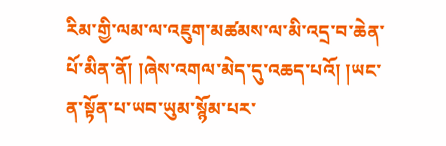རིམ་གྱི་ལམ་ལ་འཇུག་མཚམས་ལ་མི་འདྲ་བ་ཆེན་པོ་མིན་ནོ། །ཞེས་འགལ་མེད་དུ་འཆད་པའོ། །ཡང་ན་སྟོན་པ་ཡབ་ཡུམ་སྙོམ་པར་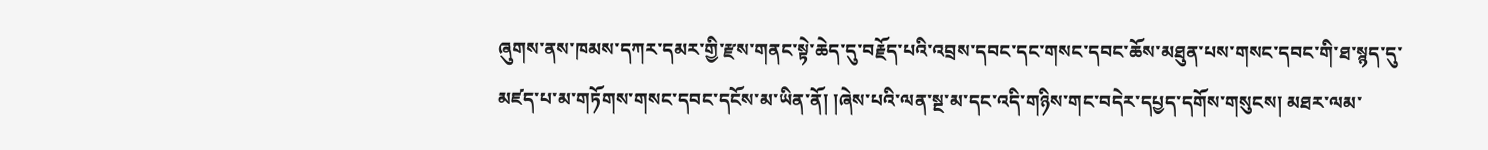ཞུགས་ནས་ཁམས་དཀར་དམར་གྱི་རྫས་གནང་སྟེ་ཆེད་དུ་བརྗོད་པའི་འབྲས་དབང་དང་གསང་དབང་ཆོས་མཐུན་པས་གསང་དབང་གི་ཐ་སྙད་དུ་མཛད་པ་མ་གཏོགས་གསང་དབང་དངོས་མ་ཡིན་ནོ། །ཞེས་པའི་ལན་སྔ་མ་དང་འདི་གཉིས་གང་བདེར་དཔྱད་དགོས་གསུངས། མཐར་ལམ་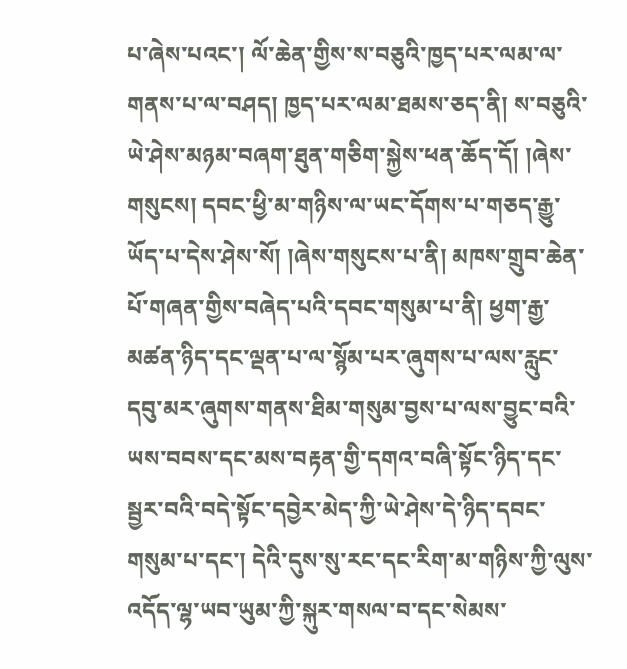པ་ཞེས་པའང་། ལོ་ཆེན་གྱིས་ས་བཅུའི་ཁྱད་པར་ལམ་ལ་གནས་པ་ལ་བཤད། ཁྱད་པར་ལམ་ཐམས་ཅད་ནི། ས་བཅུའི་ཡེ་ཤེས་མཉམ་བཞག་ཐུན་གཅིག་སྐྱེས་ཕན་ཆོད་དོ། །ཞེས་གསུངས། དབང་ཕྱི་མ་གཉིས་ལ་ཡང་དོགས་པ་གཅད་རྒྱུ་ཡོད་པ་དེས་ཤེས་སོ། །ཞེས་གསུངས་པ་ནི། མཁས་གྲུབ་ཆེན་པོ་གཞན་གྱིས་བཞེད་པའི་དབང་གསུམ་པ་ནི། ཕྱག་རྒྱ་མཚན་ཉིད་དང་ལྡན་པ་ལ་སྙོམ་པར་ཞུགས་པ་ལས་རླུང་དབུ་མར་ཞུགས་གནས་ཐིམ་གསུམ་བྱས་པ་ལས་བྱུང་བའི་ཡས་བབས་དང་མས་བརྟན་གྱི་དགའ་བཞི་སྟོང་ཉིད་དང་སྦྱར་བའི་བདེ་སྟོང་དབྱེར་མེད་ཀྱི་ཡེ་ཤེས་དེ་ཉིད་དབང་གསུམ་པ་དང་། དེའི་དུས་སུ་རང་དང་རིག་མ་གཉིས་ཀྱི་ལུས་འདོད་ལྷ་ཡབ་ཡུམ་ཀྱི་སྐུར་གསལ་བ་དང་སེམས་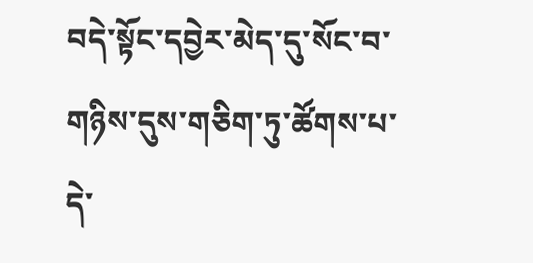བདེ་སྟོང་དབྱེར་མེད་དུ་སོང་བ་གཉིས་དུས་གཅིག་ཏུ་ཚོགས་པ་དེ་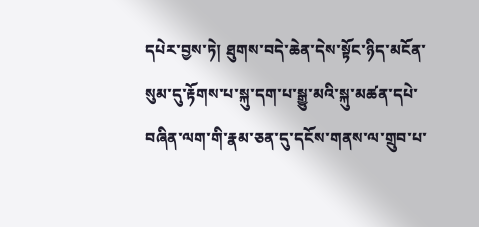དཔེར་བྱས་ཏེ། ཐུགས་བདེ་ཆེན་དེས་སྟོང་ཉིད་མངོན་སུམ་དུ་རྟོགས་པ་སྐུ་དག་པ་སྒྱུ་མའི་སྐུ་མཚན་དཔེ་བཞིན་ལག་གི་རྣམ་ཅན་དུ་དངོས་གནས་ལ་གྲུབ་པ་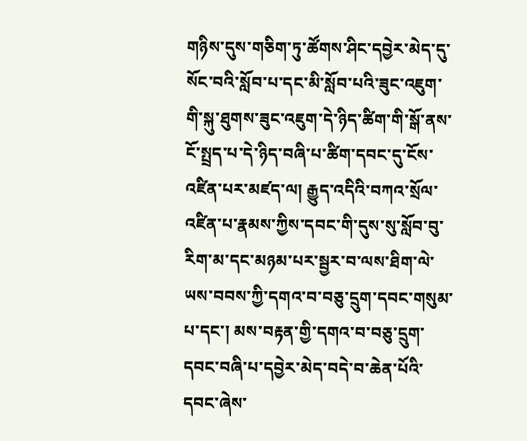གཉིས་དུས་གཅིག་ཏུ་ཚོགས་ཤིང་དབྱེར་མེད་དུ་སོང་བའི་སློབ་པ་དང་མི་སློབ་པའི་ཟུང་འཇུག་གི་སྐུ་ཐུགས་ཟུང་འཇུག་དེ་ཉིད་ཚིག་གི་སྒོ་ནས་ངོ་སྤྲད་པ་དེ་ཉིད་བཞི་པ་ཚིག་དབང་དུ་ངོས་འཛིན་པར་མཛད་ལ། རྒྱུད་འདིའི་བཀའ་སྲོལ་འཛིན་པ་རྣམས་ཀྱིས་དབང་གི་དུས་སུ་སློབ་བུ་རིག་མ་དང་མཉམ་པར་སྦྱར་བ་ལས་ཐིག་ལེ་ཡས་བབས་ཀྱི་དགའ་བ་བཅུ་དྲུག་དབང་གསུམ་པ་དང་། མས་བརྟན་གྱི་དགའ་བ་བཅུ་དྲུག་དབང་བཞི་པ་དབྱེར་མེད་བདེ་བ་ཆེན་པོའི་དབང་ཞེས་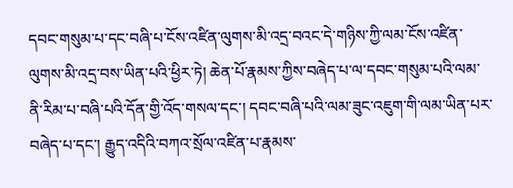དབང་གསུམ་པ་དང་བཞི་པ་ངོས་འཛིན་ལུགས་མི་འདྲ་བའང་དེ་གཉིས་ཀྱི་ལམ་ངོས་འཛིན་ལུགས་མི་འདྲ་བས་ཡིན་པའི་ཕྱིར་ཏེ། ཆེན་པོ་རྣམས་ཀྱིས་བཞེད་པ་ལ་དབང་གསུམ་པའི་ལམ་ནི་རིམ་པ་བཞི་པའི་དོན་གྱི་འོད་གསལ་དང་། དབང་བཞི་པའི་ལམ་ཟུང་འཇུག་གི་ལམ་ཡིན་པར་བཞེད་པ་དང་། རྒྱུད་འདིའི་བཀའ་སྲོལ་འཛིན་པ་རྣམས་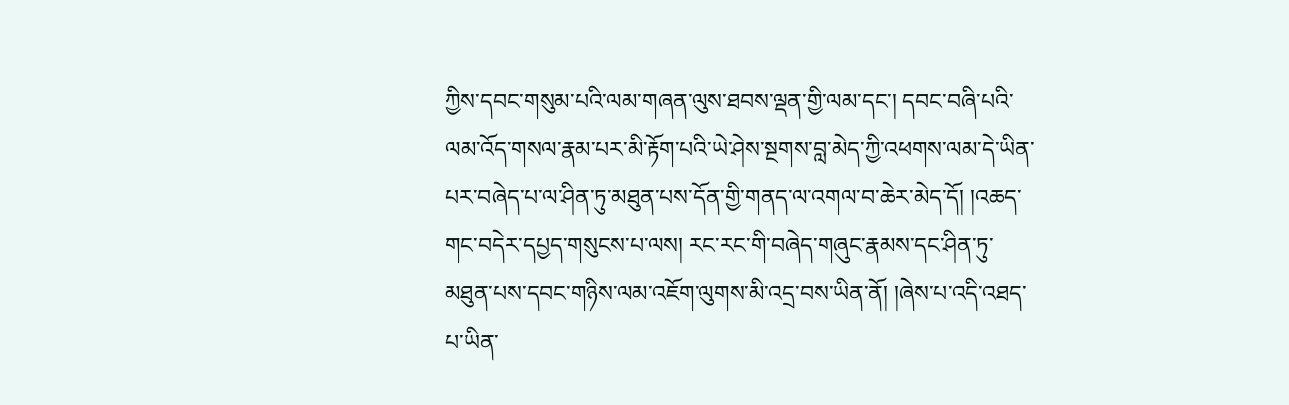ཀྱིས་དབང་གསུམ་པའི་ལམ་གཞན་ལུས་ཐབས་ལྡན་གྱི་ལམ་དང་། དབང་བཞི་པའི་ལམ་འོད་གསལ་རྣམ་པར་མི་རྟོག་པའི་ཡེ་ཤེས་སྔགས་བླ་མེད་ཀྱི་འཕགས་ལམ་དེ་ཡིན་པར་བཞེད་པ་ལ་ཤིན་ཏུ་མཐུན་པས་དོན་གྱི་གནད་ལ་འགལ་བ་ཆེར་མེད་དོ། །འཆད་གང་བདེར་དཔྱད་གསུངས་པ་ལས། རང་རང་གི་བཞེད་གཞུང་རྣམས་དང་ཤིན་ཏུ་མཐུན་པས་དབང་གཉིས་ལམ་འཇོག་ལུགས་མི་འདྲ་བས་ཡིན་ནོ། །ཞེས་པ་འདི་འཐད་པ་ཡིན་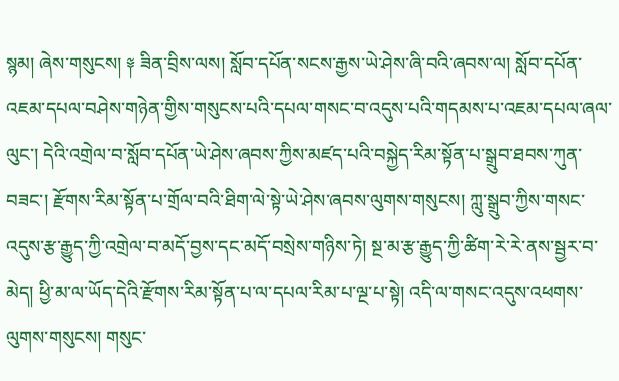སྙམ། ཞེས་གསུངས། ༈ ཟིན་བྲིས་ལས། སློབ་དཔོན་སངས་རྒྱས་ཡེ་ཤེས་ཞི་བའི་ཞབས་ལ། སློབ་དཔོན་འཇམ་དཔལ་བཤེས་གཉེན་གྱིས་གསུངས་པའི་དཔལ་གསང་བ་འདུས་པའི་གདམས་པ་འཇམ་དཔལ་ཞལ་ལུང་། དེའི་འགྲེལ་བ་སློབ་དཔོན་ཡེ་ཤེས་ཞབས་ཀྱིས་མཛད་པའི་བསྐྱེད་རིམ་སྟོན་པ་སྒྲུབ་ཐབས་ཀུན་བཟང་། རྫོགས་རིམ་སྟོན་པ་གྲོལ་བའི་ཐིག་ལེ་སྟེ་ཡེ་ཤེས་ཞབས་ལུགས་གསུངས། ཀླུ་སྒྲུབ་ཀྱིས་གསང་འདུས་རྩ་རྒྱུད་ཀྱི་འགྲེལ་བ་མདོ་བྱས་དང་མདོ་བསྲེས་གཉིས་ཏེ། སྔ་མ་རྩ་རྒྱུད་ཀྱི་ཚིག་རེ་རེ་ནས་སྦྱར་བ་མེད། ཕྱི་མ་ལ་ཡོད་དེའི་རྫོགས་རིམ་སྟོན་པ་ལ་དཔལ་རིམ་པ་ལྔ་པ་སྟེ། འདི་ལ་གསང་འདུས་འཕགས་ལུགས་གསུངས། གསུང་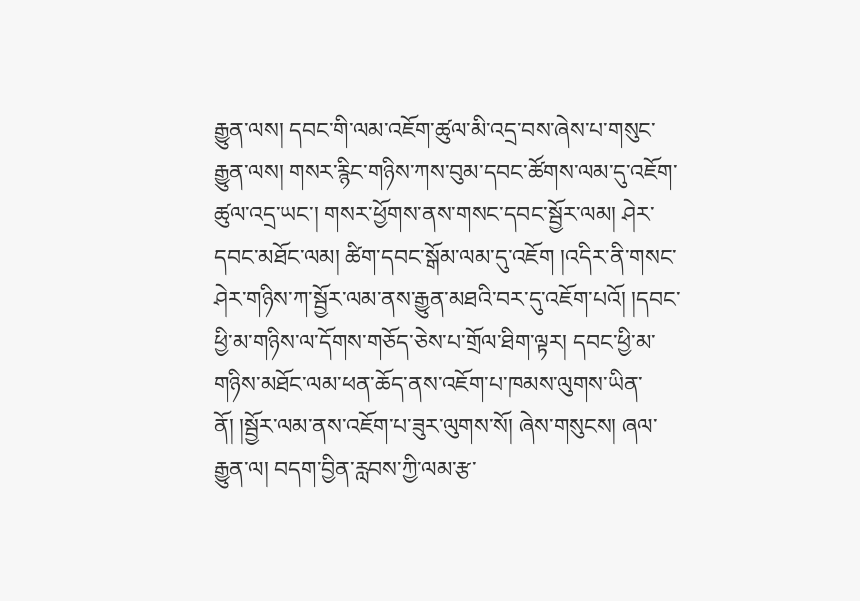རྒྱུན་ལས། དབང་གི་ལམ་འཇོག་ཚུལ་མི་འདྲ་བས་ཞེས་པ་གསུང་རྒྱུན་ལས། གསར་རྙིང་གཉིས་ཀས་བུམ་དབང་ཚོགས་ལམ་དུ་འཇོག་ཚུལ་འདྲ་ཡང་། གསར་ཕྱོགས་ནས་གསང་དབང་སྦྱོར་ལམ། ཤེར་དབང་མཐོང་ལམ། ཚིག་དབང་སྒོམ་ལམ་དུ་འཇོག །འདིར་ནི་གསང་ཤེར་གཉིས་ཀ་སྦྱོར་ལམ་ནས་རྒྱུན་མཐའི་བར་དུ་འཇོག་པའོ། །དབང་ཕྱི་མ་གཉིས་ལ་དོགས་གཅོད་ཅེས་པ་གྲོལ་ཐིག་ལྟར། དབང་ཕྱི་མ་གཉིས་མཐོང་ལམ་ཕན་ཆོད་ནས་འཇོག་པ་ཁམས་ལུགས་ཡིན་ནོ། །སྦྱོར་ལམ་ནས་འཇོག་པ་ཟུར་ལུགས་སོ། ཞེས་གསུངས། ཞལ་རྒྱུན་ལ། བདག་བྱིན་རླབས་ཀྱི་ལམ་རྩ་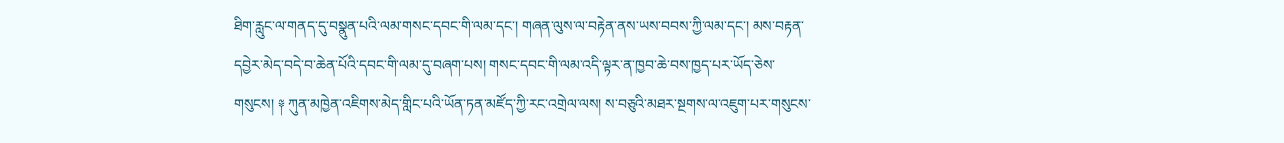ཐིག་རླུང་ལ་གནད་དུ་བསྣུན་པའི་ལམ་གསང་དབང་གི་ལམ་དང་། གཞན་ལུས་ལ་བརྟེན་ནས་ཡས་བབས་ཀྱི་ལམ་དང་། མས་བརྟན་དབྱེར་མེད་བདེ་བ་ཆེན་པོའི་དབང་གི་ལམ་དུ་བཞག་པས། གསང་དབང་གི་ལམ་འདི་ལྟར་ན་ཁྱབ་ཆེ་བས་ཁྱད་པར་ཡོད་ཅེས་གསུངས། ༈ ཀུན་མཁྱེན་འཇིགས་མེད་གླིང་པའི་ཡོན་ཏན་མཛོད་ཀྱི་རང་འགྲེལ་ལས། ས་བཅུའི་མཐར་སྔགས་ལ་འཇུག་པར་གསུངས་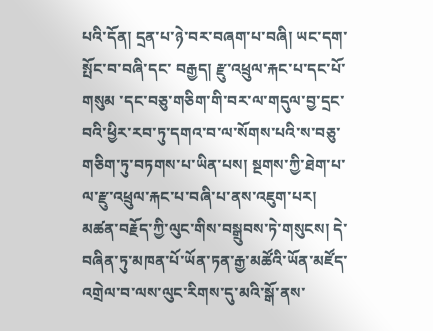པའི་དོན། དྲན་པ་ཉེ་བར་བཞག་པ་བཞི། ཡང་དག་སྤོང་བ་བཞི་དང་ བརྒྱད། རྫུ་འཕྲུལ་རྐང་པ་དང་པོ་གསུམ ་དང་བཅུ་གཅིག་གི་བར་ལ་གདུལ་བྱ་དྲང་བའི་ཕྱིར་རབ་ཏུ་དགའ་བ་ལ་སོགས་པའི་ས་བཅུ་གཅིག་ཏུ་བཏགས་པ་ཡིན་པས། སྔགས་ཀྱི་ཐེག་པ་ལ་རྫུ་འཕྲུལ་རྐང་པ་བཞི་པ་ནས་འཇུག་པར། མཚན་བརྗོད་ཀྱི་ལུང་གིས་བསྒྲུབས་ཏེ་གསུངས། དེ་བཞིན་ཏུ་མཁན་པོ་ཡོན་ཏན་རྒྱ་མཚོའི་ཡོན་མཛོད་འགྲེལ་བ་ལས་ལུང་རིགས་དུ་མའི་སྒོ་ནས་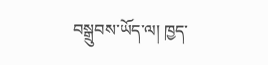བསྒྲུབས་ཡོད་ལ། ཁྱད་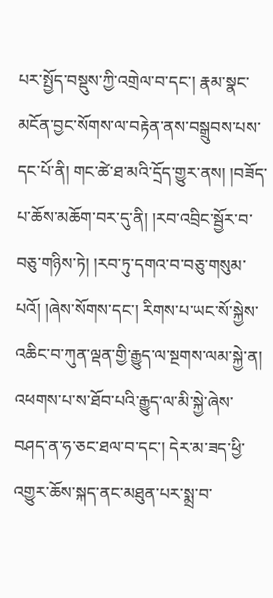པར་སྤྱོད་བསྡུས་ཀྱི་འགྲེལ་བ་དང་། རྣམ་སྣང་མངོན་བྱང་སོགས་ལ་བརྟེན་ནས་བསྒྲུབས་པས་དང་པོ་ནི། གང་ཚེ་ཐ་མའི་དྲོད་གྱུར་ནས། །བཟོད་པ་ཆོས་མཆོག་བར་དུ་ནི། །རབ་འབྲིང་སྦྱོར་བ་བཅུ་གཉིས་ཏེ། །རབ་ཏུ་དགའ་བ་བཅུ་གསུམ་པའོ། །ཞེས་སོགས་དང་། རིགས་པ་ཡང་སོ་སྐྱེས་འཆིང་བ་ཀུན་ལྡན་གྱི་རྒྱུད་ལ་སྔགས་ལམ་སྐྱེ་ན། འཕགས་པ་ས་ཐོབ་པའི་རྒྱུད་ལ་མི་སྐྱེ་ཞེས་བཤད་ན་ཧ་ཅང་ཐལ་བ་དང་། དེར་མ་ཟད་ཕྱི་འགྱུར་ཆོས་སྐད་ནང་མཐུན་པར་སྨྲ་བ་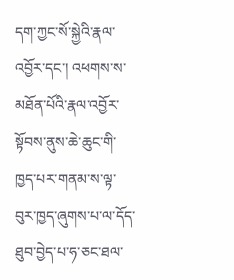དག་ཀྱང་སོ་སྐྱེའི་རྣལ་འབྱོར་དང་། འཕགས་ས་མཐོན་པོའི་རྣལ་འབྱོར་སྟོབས་ནུས་ཆེ་ཆུང་གི་ཁྱད་པར་གནམ་ས་ལྟ་བུར་ཁྱད་ཞུགས་པ་ལ་དོད་ཐུབ་བྱེད་པ་ཧ་ཅང་ཐལ་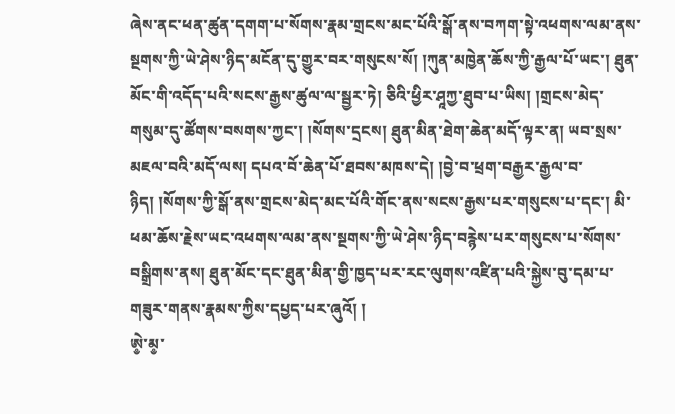ཞེས་ནང་ཕན་ཚུན་དགག་པ་སོགས་རྣམ་གྲངས་མང་པོའི་སྒོ་ནས་བཀག་སྟེ་འཕགས་ལམ་ནས་སྔགས་ཀྱི་ཡེ་ཤེས་ཉིད་མངོན་དུ་གྱུར་བར་གསུངས་སོ། །ཀུན་མཁྱེན་ཆོས་ཀྱི་རྒྱལ་པོ་ཡང་། ཐུན་མོང་གི་འདོད་པའི་སངས་རྒྱས་ཚུལ་ལ་སྦྱར་ཏེ། ཅིའི་ཕྱིར་ཤཱཀྱ་ཐུབ་པ་ཡིས། །གྲངས་མེད་གསུམ་དུ་ཚོགས་བསགས་ཀྱང་། །སོགས་དྲངས། ཐུན་མིན་ཐེག་ཆེན་མདོ་ལྟར་ན། ཡབ་སྲས་མཇལ་བའི་མདོ་ལས། དཔའ་བོ་ཆེན་པོ་ཐབས་མཁས་དེ། །བྱེ་བ་ཕྲག་བརྒྱར་རྒྱལ་བ་ཉིད། །སོགས་ཀྱི་སྒོ་ནས་གྲངས་མེད་མང་པོའི་གོང་ནས་སངས་རྒྱས་པར་གསུངས་པ་དང་། མི་ཕམ་ཆོས་རྗེས་ཡང་འཕགས་ལམ་ནས་སྔགས་ཀྱི་ཡེ་ཤེས་ཉིད་བརྙེས་པར་གསུངས་པ་སོགས་བསྒྲིགས་ནས། ཐུན་མོང་དང་ཐུན་མིན་གྱི་ཁྱད་པར་རང་ལུགས་འཛིན་པའི་སྐྱེས་བུ་དམ་པ་གཟུར་གནས་རྣམས་ཀྱིས་དཔྱད་པར་ཞུའོ། །
ཨེ༵་མ༵་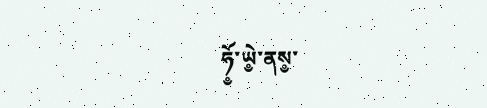ཧོ༵་ཡེ༵་ནས༵་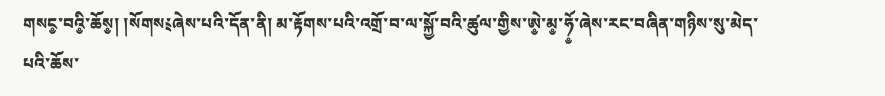གསང༵་བའི༵་ཆོས༵། །སོགས༴ཞེས་པའི་དོན་ནི། མ་རྟོགས་པའི་འགྲོ་བ་ལ་སྐྱོ་བའི་ཚུལ་གྱིས་ཨེ༵་མ༵་ཧོ༵་ཞེས་རང་བཞིན་གཉིས་སུ་མེད་པའི་ཆོས་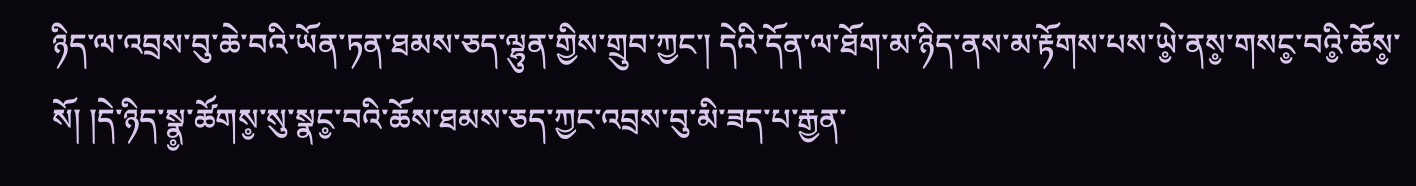ཉིད་ལ་འབྲས་བུ་ཆེ་བའི་ཡོན་ཏན་ཐམས་ཅད་ལྷུན་གྱིས་གྲུབ་ཀྱང་། དེའི་དོན་ལ་ཐོག་མ་ཉིད་ནས་མ་རྟོགས་པས་ཡེ༵་ནས༵་གསང༵་བའི༵་ཆོས༵་སོ། །དེ་ཉིད་སྣ༵་ཚོགས༵་སུ་སྣང༵་བའི་ཆོས་ཐམས་ཅད་ཀྱང་འབྲས་བུ་མི་ཟད་པ་རྒྱན་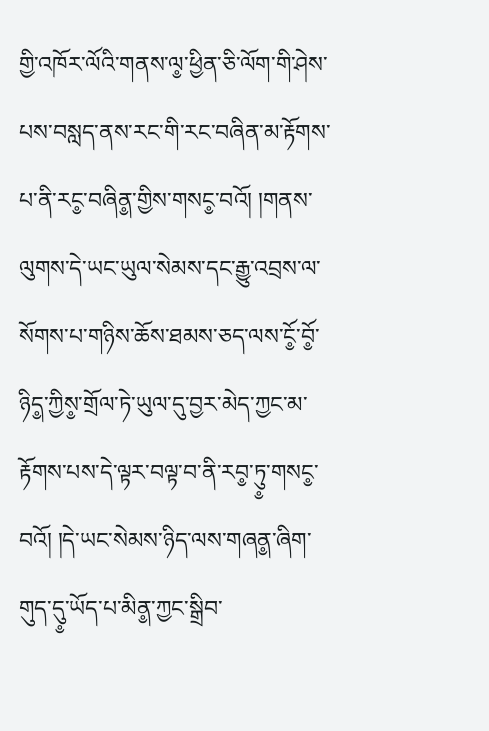གྱི་འཁོར་ལོའི་གནས་ལ༵་ཕྱིན་ཅི་ལོག་གི་ཤེས་པས་བསླད་ནས་རང་གི་རང་བཞིན་མ་རྟོགས་པ་ནི་རང༵་བཞིན༵་གྱིས་གསང༵་བའོ། །གནས་ལུགས་དེ་ཡང་ཡུལ་སེམས་དང་རྒྱུ་འབྲས་ལ་སོགས་པ་གཉིས་ཆོས་ཐམས་ཅད་ལས་ངོ༵་བོ༵་ཉིད༵་ཀྱིས༵་གྲོལ་ཏེ་ཡུལ་དུ་བྱར་མེད་ཀྱང་མ་རྟོགས་པས་དེ་ལྟར་བལྟ་བ་ནི་རབ༵་ཏུ༵་གསང༵་བའོ། །དེ་ཡང་སེམས་ཉིད་ལས་གཞན༵་ཞིག་གུད་དུ༵་ཡོད་པ་མིན༵་ཀྱང་སྒྲིབ་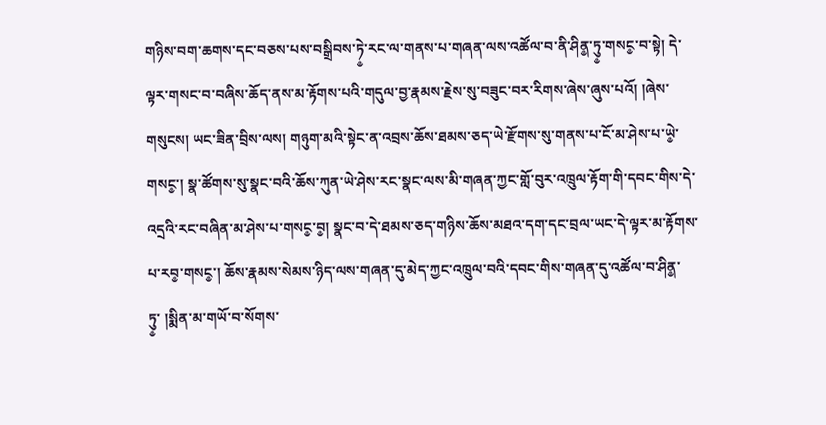གཉིས་བག་ཆགས་དང་བཅས་པས་བསྒྲིབས་ཏེ༵་རང་ལ་གནས་པ་གཞན་ལས་འཚོལ་བ་ནི་ཤིན༵་ཏུ༵་གསང༵་བ་སྟེ། དེ་ལྟར་གསང་བ་བཞིས་ཆོད་ནས་མ་རྟོགས་པའི་གདུལ་བྱ་རྣམས་རྗེས་སུ་བཟུང་བར་རིགས་ཞེས་ཞུས་པའོ། །ཞེས་གསུངས། ཡང་ཟིན་བྲིས་ལས། གཉུག་མའི་སྟེང་ན་འབྲས་ཆོས་ཐམས་ཅད་ཡེ་རྫོགས་སུ་གནས་པ་ངོ་མ་ཤེས་པ་ཡེ༵་གསང༵་། སྣ་ཚོགས་སུ་སྣང་བའི་ཆོས་ཀུན་ཡེ་ཤེས་རང་སྣང་ལས་མི་གཞན་ཀྱང་གློ་བུར་འཁྲུལ་རྟོག་གི་དབང་གིས་དེ་འདྲའི་རང་བཞིན་མ་ཤེས་པ་གསང༵་བ༵། སྣང་བ་དེ་ཐམས་ཅད་གཉིས་ཆོས་མཐའ་དག་དང་བྲལ་ཡང་དེ་ལྟར་མ་རྟོགས་པ་རབ༵་གསང༵་། ཆོས་རྣམས་སེམས་ཉིད་ལས་གཞན་དུ་མེད་ཀྱང་འཁྲུལ་བའི་དབང་གིས་གཞན་དུ་འཚོལ་བ་ཤིན༵་ཏུ༵་ །སྨིན་མ་གཡོ་བ་སོགས་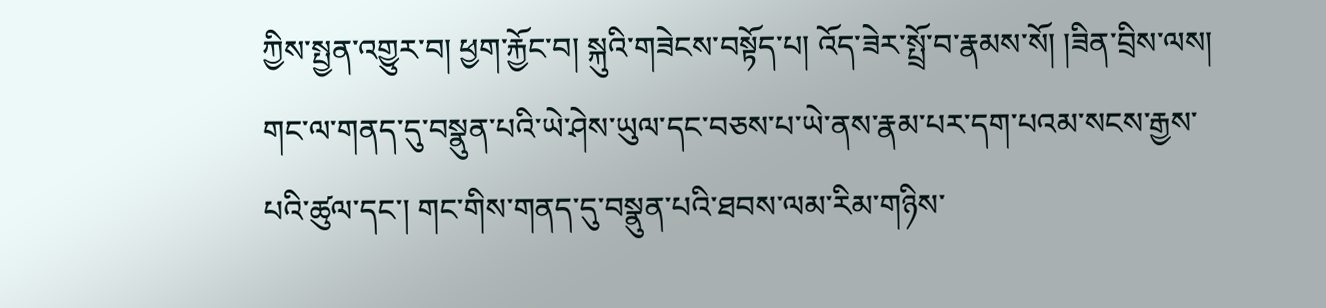ཀྱིས་སྤྱན་འགྱུར་བ། ཕྱག་རྐྱོང་བ། སྐུའི་གཟེངས་བསྟོད་པ། འོད་ཟེར་སྤྲོ་བ་རྣམས་སོ། །ཟིན་བྲིས་ལས། གང་ལ་གནད་དུ་བསྣུན་པའི་ཡེ་ཤེས་ཡུལ་དང་བཅས་པ་ཡེ་ནས་རྣམ་པར་དག་པའམ་སངས་རྒྱས་པའི་ཚུལ་དང་། གང་གིས་གནད་དུ་བསྣུན་པའི་ཐབས་ལམ་རིམ་གཉིས་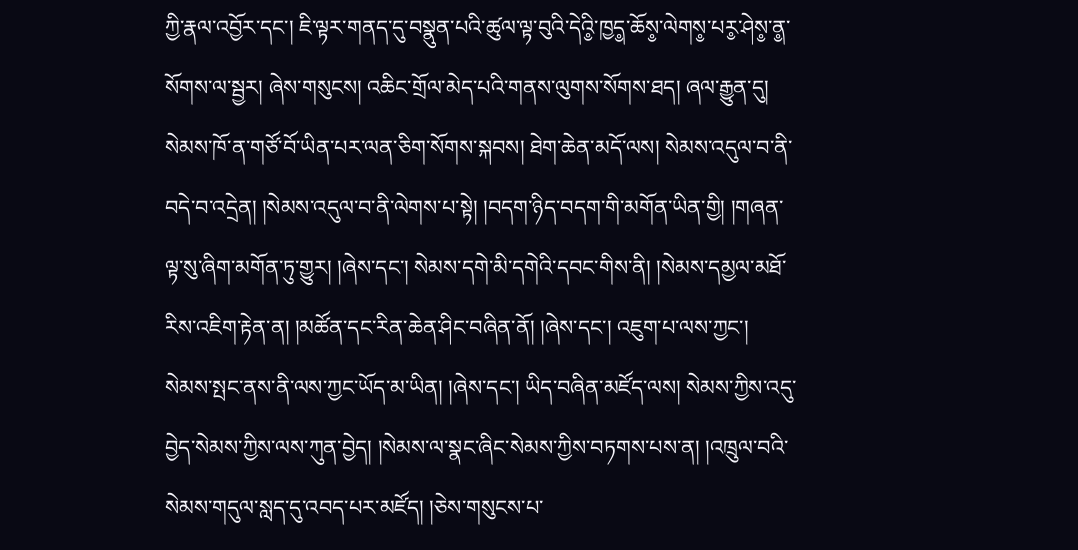ཀྱི་རྣལ་འབྱོར་དང་། ཇི་ལྟར་གནད་དུ་བསྣུན་པའི་ཚུལ་ལྟ་བུའི་དེའི༵་ཁྱད༵་ཆོས༵་ལེགས༵་པར༵་ཤེས༵་ན༵་སོགས་ལ་སྦྱར། ཞེས་གསུངས། འཆིང་གྲོལ་མེད་པའི་གནས་ལུགས་སོགས་ཐད། ཞལ་རྒྱུན་དུ། སེམས་ཁོ་ན་གཙོ་བོ་ཡིན་པར་ལན་ཅིག་སོགས་སྐབས། ཐེག་ཆེན་མདོ་ལས། སེམས་འདུལ་བ་ནི་བདེ་བ་འདྲེན། །སེམས་འདུལ་བ་ནི་ལེགས་པ་སྟེ། །བདག་ཉིད་བདག་གི་མགོན་ཡིན་གྱི། །གཞན་ལྟ་སུ་ཞིག་མགོན་ཏུ་གྱུར། །ཞེས་དང་། སེམས་དགེ་མི་དགེའི་དབང་གིས་ནི། །སེམས་དམྱལ་མཐོ་རིས་འཇིག་རྟེན་ན། །མཚོན་དང་རིན་ཆེན་ཤིང་བཞིན་ནོ། །ཞེས་དང་། འཇུག་པ་ལས་ཀྱང་། སེམས་སྤང་ནས་ནི་ལས་ཀྱང་ཡོད་མ་ཡིན། །ཞེས་དང་། ཡིད་བཞིན་མཛོད་ལས། སེམས་ཀྱིས་འདུ་བྱེད་སེམས་ཀྱིས་ལས་ཀུན་བྱེད། །སེམས་ལ་སྣང་ཞིང་སེམས་ཀྱིས་བཏགས་པས་ན། །འཁྲུལ་བའི་སེམས་གདུལ་སླད་དུ་འབད་པར་མཛོད། །ཅེས་གསུངས་པ་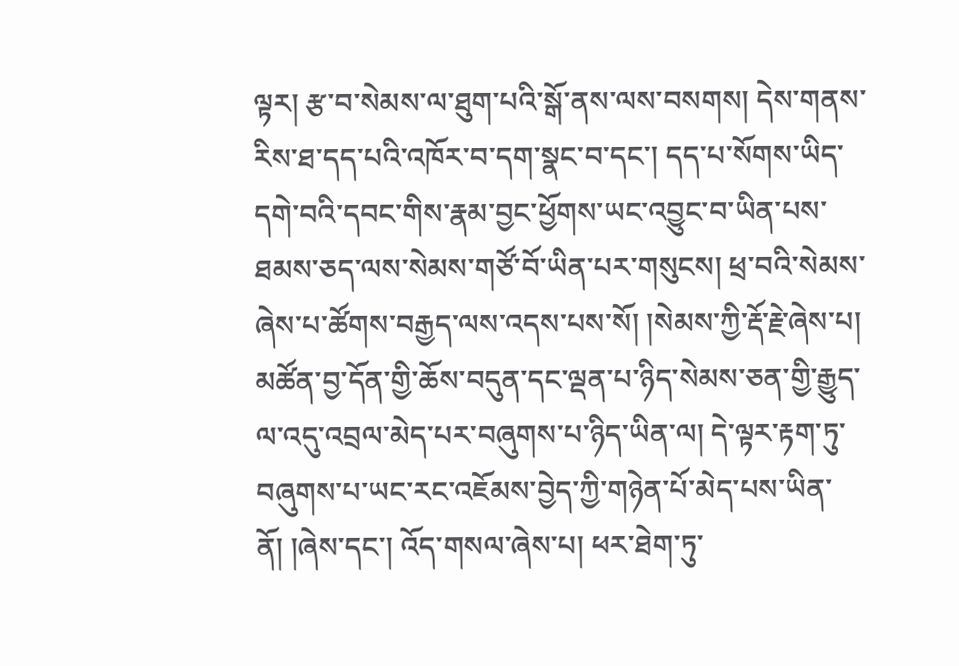ལྟར། རྩ་བ་སེམས་ལ་ཐུག་པའི་སྒོ་ནས་ལས་བསགས། དེས་གནས་རིས་ཐ་དད་པའི་འཁོར་བ་དག་སྣང་བ་དང་། དད་པ་སོགས་ཡིད་དགེ་བའི་དབང་གིས་རྣམ་བྱང་ཕྱོགས་ཡང་འབྱུང་བ་ཡིན་པས་ཐམས་ཅད་ལས་སེམས་གཙོ་བོ་ཡིན་པར་གསུངས། ཕྲ་བའི་སེམས་ཞེས་པ་ཚོགས་བརྒྱད་ལས་འདས་པས་སོ། །སེམས་ཀྱི་རྡོ་རྗེ་ཞེས་པ། མཚོན་བྱ་དོན་གྱི་ཆོས་བདུན་དང་ལྡན་པ་ཉིད་སེམས་ཅན་གྱི་རྒྱུད་ལ་འདུ་འབྲལ་མེད་པར་བཞུགས་པ་ཉིད་ཡིན་ལ། དེ་ལྟར་རྟག་ཏུ་བཞུགས་པ་ཡང་རང་འཇོམས་བྱེད་ཀྱི་གཉེན་པོ་མེད་པས་ཡིན་ནོ། །ཞེས་དང་། འོད་གསལ་ཞེས་པ། ཕར་ཐེག་ཏུ་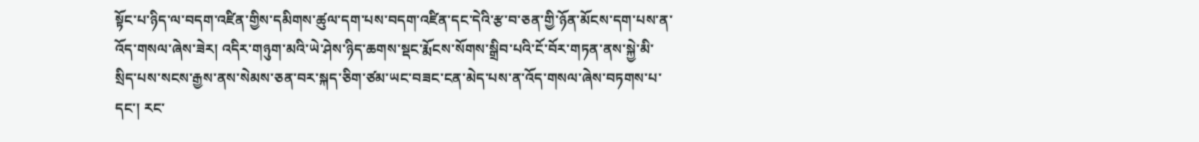སྟོང་པ་ཉིད་ལ་བདག་འཛིན་གྱིས་དམིགས་ཚུལ་དག་པས་བདག་འཛིན་དང་དེའི་རྩ་བ་ཅན་གྱི་ཉོན་མོངས་དག་པས་ན་འོད་གསལ་ཞེས་ཟེར། འདིར་གཉུག་མའི་ཡེ་ཤེས་ཉིད་ཆགས་སྡང་རྨོངས་སོགས་སྒྲིབ་པའི་ངོ་བོར་གཏན་ནས་སྐྱེ་མི་སྲིད་པས་སངས་རྒྱས་ནས་སེམས་ཅན་བར་སྐད་ཅིག་ཙམ་ཡང་བཟང་ངན་མེད་པས་ན་འོད་གསལ་ཞེས་བཏགས་པ་དང་། རང་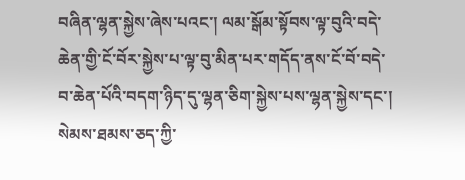བཞིན་ལྷན་སྐྱེས་ཞེས་པའང་། ལམ་སྒོམ་སྟོབས་ལྟ་བུའི་བདེ་ཆེན་གྱི་ངོ་བོར་སྐྱེས་པ་ལྟ་བུ་མིན་པར་གདོད་ནས་ངོ་བོ་བདེ་བ་ཆེན་པོའི་བདག་ཉིད་དུ་ལྷན་ཅིག་སྐྱེས་པས་ལྷན་སྐྱེས་དང་། སེམས་ཐམས་ཅད་ཀྱི་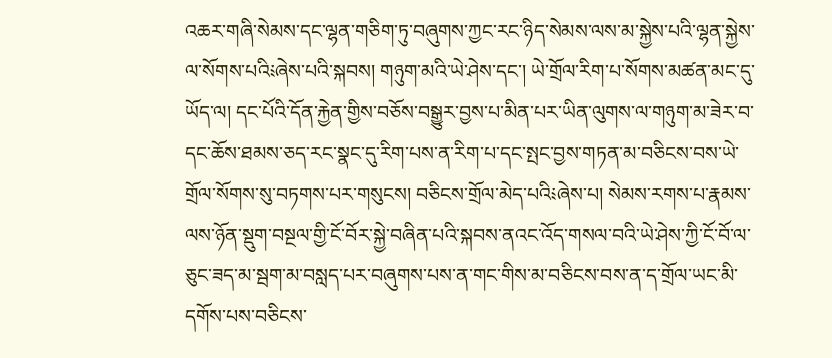འཆར་གཞི་སེམས་དང་ལྷན་གཅིག་ཏུ་བཞུགས་ཀྱང་རང་ཉིད་སེམས་ལས་མ་སྐྱེས་པའི་ལྷན་སྐྱེས་ལ་སོགས་པའི༴ཞེས་པའི་སྐབས། གཉུག་མའི་ཡེ་ཤེས་དང་། ཡེ་གྲོལ་རིག་པ་སོགས་མཚན་མང་དུ་ཡོད་ལ། དང་པོའི་དོན་རྐྱེན་གྱིས་བཅོས་བསྒྱུར་བྱས་པ་མིན་པར་ཡིན་ལུགས་ལ་གཉུག་མ་ཟེར་བ་དང་ཆོས་ཐམས་ཅད་རང་སྣང་དུ་རིག་པས་ན་རིག་པ་དང་སྤང་བྱས་གཏན་མ་བཅིངས་བས་ཡེ་གྲོལ་སོགས་སུ་བཏགས་པར་གསུངས། བཅིངས་གྲོལ་མེད་པའི༴ཞེས་པ། སེམས་རགས་པ་རྣམས་ལས་ཉོན་སྡུག་བསྔལ་གྱི་ངོ་བོར་སྐྱེ་བཞིན་པའི་སྐབས་ནའང་འོད་གསལ་བའི་ཡེ་ཤེས་ཀྱི་ངོ་བོ་ལ་ཅུང་ཟད་མ་སྦག་མ་བསླད་པར་བཞུགས་པས་ན་གང་གིས་མ་བཅིངས་བས་ན་ད་གྲོལ་ཡང་མི་དགོས་པས་བཅིངས་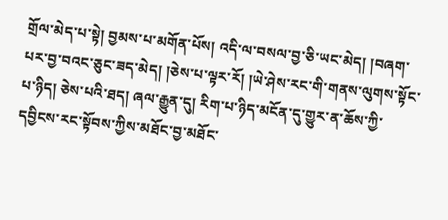གྲོལ་མེད་པ་སྟེ། བྱམས་པ་མགོན་པོས། འདི་ལ་བསལ་བྱ་ཅི་ཡང་མེད། །བཞག་པར་བྱ་བའང་ཅུང་ཟད་མེད། །ཅེས་པ་ལྟར་རོ། །ཡེ་ཤེས་རང་གི་གནས་ལུགས་སྟོང་པ་ཉིད། ཅེས་པའི་ཐད། ཞལ་རྒྱུན་དུ། རིག་པ་ཉིད་མངོན་དུ་གྱུར་ན་ཆོས་ཀྱི་དབྱིངས་རང་སྟོབས་ཀྱིས་མཐོང་བྱ་མཐོང་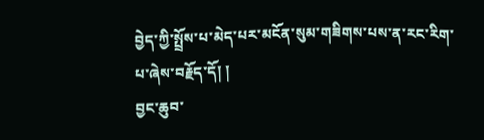བྱེད་ཀྱི་སྤྲོས་པ་མེད་པར་མངོན་སུམ་གཟིགས་པས་ན་རང་རིག་པ་ཞེས་བརྗོད་དོ། །
བྱང་ཆུབ་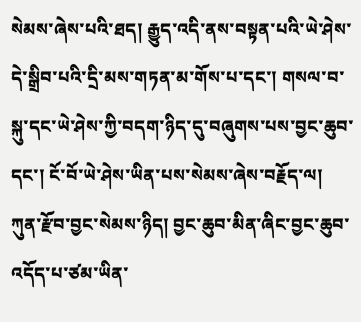སེམས་ཞེས་པའི་ཐད། རྒྱུད་འདི་ནས་བསྟན་པའི་ཡེ་ཤེས་དེ་སྒྲིབ་པའི་དྲི་མས་གཏན་མ་གོས་པ་དང་། གསལ་བ་སྐུ་དང་ཡེ་ཤེས་ཀྱི་བདག་ཉིད་དུ་བཞུགས་པས་བྱང་ཆུབ་དང་། ངོ་བོ་ཡེ་ཤེས་ཡིན་པས་སེམས་ཞེས་བརྗོད་ལ། ཀུན་རྫོབ་བྱང་སེམས་ཉིད། བྱང་ཆུབ་མིན་ཞིང་བྱང་ཆུབ་འདོད་པ་ཙམ་ཡིན་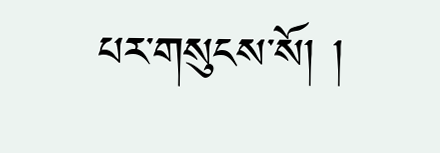པར་གསུངས་སོ། །